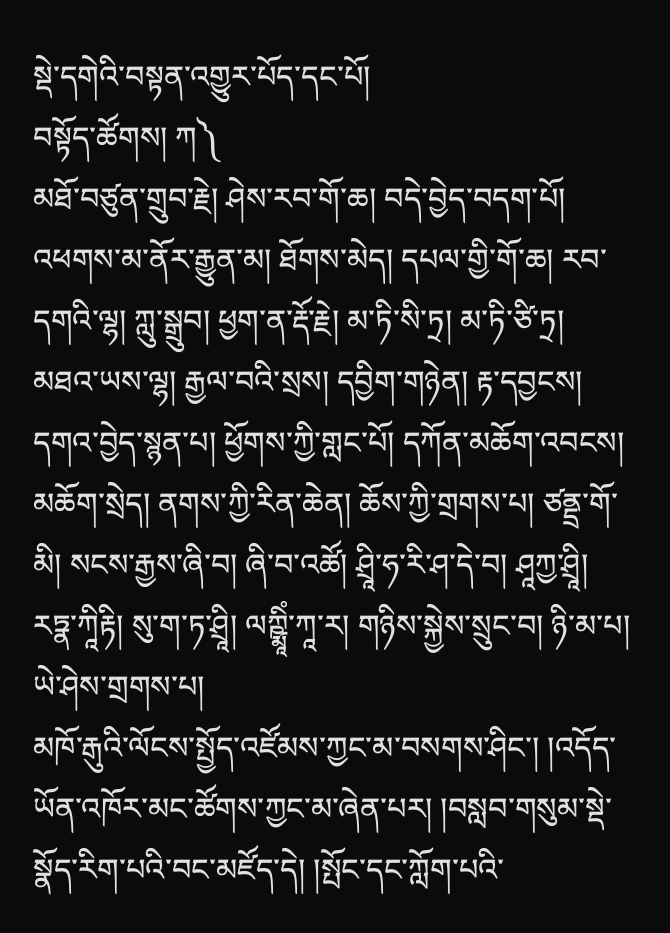སྡེ་དགེའི་བསྟན་འགྱུར་པོད་དང་པོ།
བསྟོད་ཚོགས། ཀ༽
མཐོ་བཙུན་གྲུབ་རྗེ། ཤེས་རབ་གོ་ཆ། བདེ་བྱེད་བདག་པོ། འཕགས་མ་ནོར་རྒྱུན་མ། ཐོགས་མེད། དཔལ་གྱི་གོ་ཆ། རབ་དགའི་ལྷ། ཀླུ་སྒྲུབ། ཕྱག་ན་རྡོ་རྗེ། མ་ཏི་སི་ཏྲ། མ་ཏི་ཙི་ཏྲ། མཐའ་ཡས་ལྷ། རྒྱལ་བའི་སྲས། དབྱིག་གཉེན། རྟ་དབྱངས། དགའ་བྱེད་སྙན་པ། ཕྱོགས་ཀྱི་གླང་པོ། དཀོན་མཆོག་འབངས། མཆོག་སྲེད། ནགས་ཀྱི་རིན་ཆེན། ཆོས་ཀྱི་གྲགས་པ། ཙནྡྲ་གོ་མི། སངས་རྒྱས་ཞི་བ། ཞི་བ་འཚོ། ཤྲཱི་ཧ་རི་ཤ་དེ་བ། ཤཱཀྱ་ཤྲཱི། རཏྣ་ཀཱིརྟི། སུ་ག་ཏ་ཤྲཱི། ལཀྵྨཱིཾ་ཀཱ་ར། གཉིས་སྐྱེས་སྲུང་བ། ཉི་མ་པ། ཡེ་ཤེས་གྲགས་པ།
མཁོ་རྒུའི་ལོངས་སྤྱོད་འཛོམས་ཀྱང་མ་བསགས་ཤིང་། །འདོད་ཡོན་འཁོར་མང་ཚོགས་ཀྱང་མ་ཞེན་པར། །བསླབ་གསུམ་སྡེ་སྣོད་རིག་པའི་བང་མཛོད་དེ། །སྤོང་དང་ཀློག་པའི་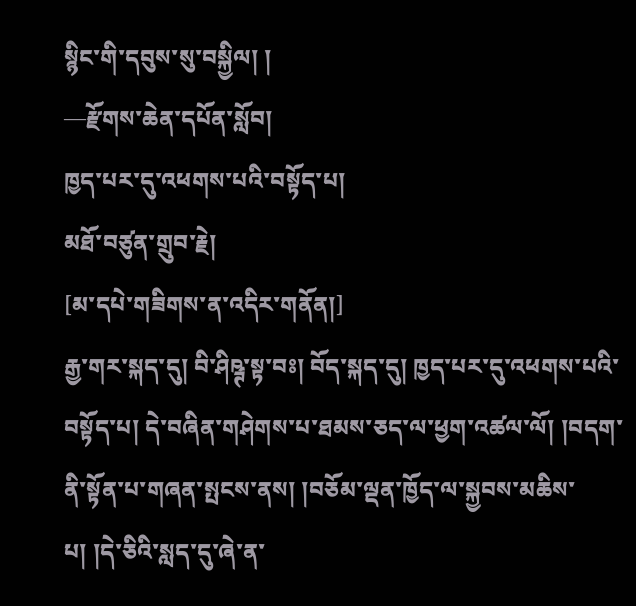སྙིང་གི་དབུས་སུ་བསྐྱིལ། །
—རྫོགས་ཆེན་དཔོན་སློབ།
ཁྱད་པར་དུ་འཕགས་པའི་བསྟོད་པ།
མཐོ་བཙུན་གྲུབ་རྗེ།
[མ་དཔེ་གཟིགས་ན་འདིར་གནོན།]
རྒྱ་གར་སྐད་དུ། བི་ཤིཥྚ་སྟ་བཿ། བོད་སྐད་དུ། ཁྱད་པར་དུ་འཕགས་པའི་བསྟོད་པ། དེ་བཞིན་གཤེགས་པ་ཐམས་ཅད་ལ་ཕྱག་འཚལ་ལོ། །བདག་ནི་སྟོན་པ་གཞན་སྤངས་ནས། །བཅོམ་ལྡན་ཁྱོད་ལ་སྐྱབས་མཆིས་པ། །དེ་ཅིའི་སླད་དུ་ཞེ་ན་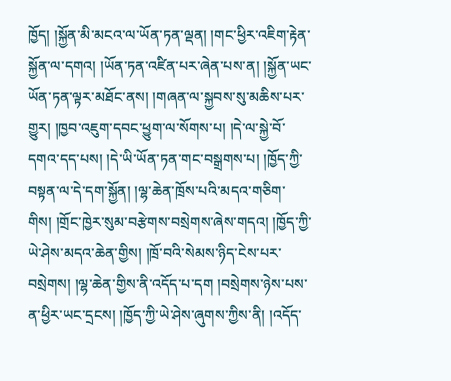ཁྱོད། །སྐྱོན་མི་མངའ་ལ་ཡོན་ཏན་ལྡན། །གང་ཕྱིར་འཇིག་རྟེན་སྐྱོན་ལ་དགའ། །ཡོན་ཏན་འཛིན་པར་ཞེན་པས་ན། །སྐྱོན་ཡང་ཡོན་ཏན་ལྟར་མཐོང་ནས། །གཞན་ལ་སྐྱབས་སུ་མཆིས་པར་གྱུར། །ཁྱབ་འཇུག་དབང་ཕྱུག་ལ་སོགས་པ། །དེ་ལ་སྐྱེ་བོ་དགའ་དད་པས། །དེ་ཡི་ཡོན་ཏན་གང་བསྒྲགས་པ། །ཁྱོད་ཀྱི་བསྟན་ལ་དེ་དག་སྐྱོན། །ལྷ་ཆེན་ཁྲོས་པའི་མདའ་གཅིག་གིས། །གྲོང་ཁྱེར་སུམ་བརྩེགས་བསྲེགས་ཞེས་གདའ། །ཁྱོད་ཀྱི་ཡེ་ཤེས་མདའ་ཆེན་གྱིས། །ཁྲོ་བའི་སེམས་ཉིད་ངེས་པར་བསྲེགས། །ལྷ་ཆེན་གྱིས་ནི་འདོད་པ་དག །བསྲེགས་ཉེས་པས་ན་ཕྱིར་ཡང་དྲངས། །ཁྱོད་ཀྱི་ཡེ་ཤེས་ཞུགས་ཀྱིས་ནི། །འདོད་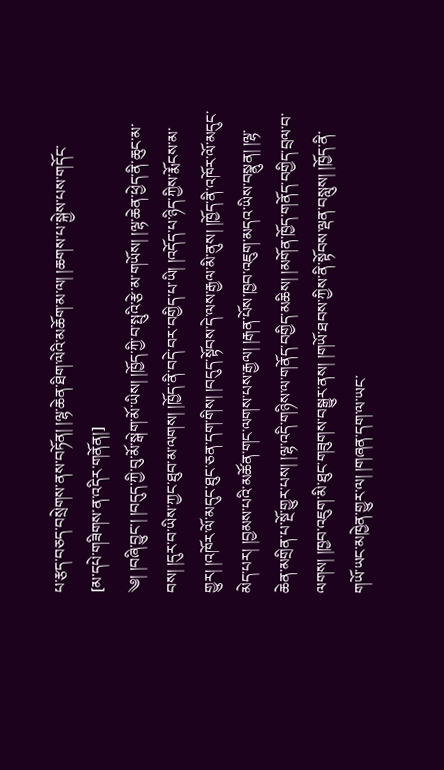པ་རྩད་བཅད་བསྲེགས་ནས་བཏོན། །ལྷ་ཆེན་ཐིག་ལེའི་མཆོག་མ་ལ། །ཆགས་པ་སྐྱེས་པས་གདོང་
[མ་དཔེ་གཟིགས་ན་འདིར་གནོན།]
༄། །བཞི་བྱུང་། །བདུད་ཀྱི་བུ་མོ་སྒེག་མོ་ཡིས། །ཁྱོད་ཀྱི་བ་སྤུའི་རྩེ་མ་གཡོས། །ལྷ་ཆེན་ཕྱེད་ནི་ཆུང་མ་བས། །དུར་བ་ཡིས་ཀྱང་ཐུབ་མ་ལགས། །ཁྱོད་ནི་བདེ་བར་བགྱིད་པ་ཡི། །འདོད་པ་ཉིད་ཀྱིས་རྨོངས་མ་གྱུར། །འཁོར་ལོ་མདུང་ཐུང་ཅན་དག་གིས། །བདུད་སྟོབས་དེ་ལས་རྒྱལ་མི་ནུས། །ཁྱོད་ནི་འཁོར་ལོ་མདུང་མེད་པར། །བྱམས་པའི་མཚོན་གང་ལགས་པས་རྒྱལ། །རྒན་པོས་ཁྱབ་འཇུག་མདའ་ཡིས་བསྣུན། །ལྷ་ཆེན་མགྲིན་པ་སྔོ་གྱུར་པས། །ལྷ་འདི་གཉིས་ལ་གནོད་བགྱིད་མཆིས། །མགོན་ཁྱོད་གནོད་བགྱིད་བྲལ་བ་ལགས། །ཁྱབ་འཇུག་མི་ཐུང་གཟུགས་བསྒྱུར་ནས། །གཡོ་ཐབས་ཀྱིས་ནི་སྟོབས་ལྡན་བསླུས། །ཁྱོད་ནི་གཡོ་ཡང་མཁྱེན་གྱུར་ལ། །གཞན་དག་ལ་ཡང་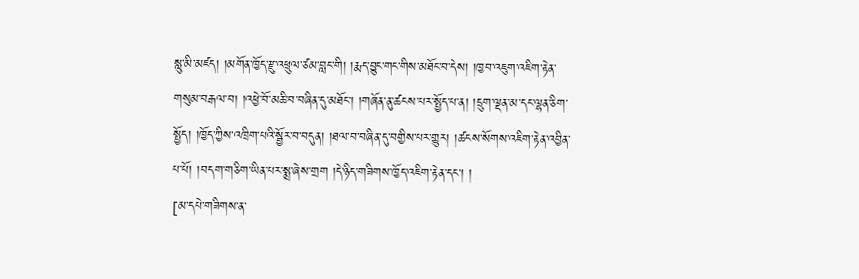སླུ་མི་མཛད། །མགོན་ཁྱོད་རྫུ་འཕྲུལ་ཙམ་བླང་གི། །རྨད་བྱུང་གང་གིས་མཐོང་བ་དེས། །ཁྱབ་འཇུག་འཇིག་རྟེན་གསུམ་བརྒལ་བ། །འཕྱེ་བོ་མཆི་བ་བཞིན་དུ་མཐོང་། །གཞོན་ནུ་ཚངས་པར་སྤྱོད་པ་ན། །དྲུག་ལྡན་མ་དང་ལྷན་ཅིག་སྤྱོད། །ཁྱོད་ཀྱིས་འཁྲིག་པའི་སྦྱོར་བ་བདུན། །ཐལ་བ་བཞིན་དུ་བགྱིས་པར་གྱུར། །ཚངས་སོགས་འཇིག་རྟེན་འབྱིན་པ་པོ། །བདག་གཅིག་ཡིན་པར་སྨྲ་ཞེས་གྲག །དེ་ཉིད་གཟིགས་ཁྱོད་འཇིག་རྟེན་དང་། །
[མ་དཔེ་གཟིགས་ན་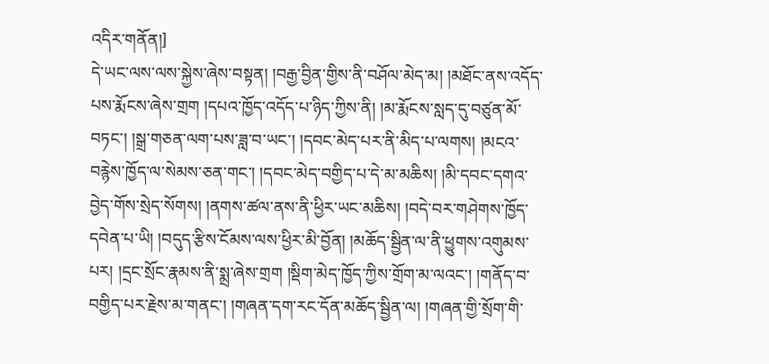འདིར་གནོན།]
དེ་ཡང་ལས་ལས་སྐྱེས་ཞེས་བསྟན། །བརྒྱ་བྱིན་གྱིས་ནི་བཤོལ་མེད་མ། །མཐོང་ནས་འདོད་པས་རྨོངས་ཞེས་གྲག །དཔའ་ཁྱོད་འདོད་པ་ཉིད་ཀྱིས་ནི། །མ་རྨོངས་སླད་དུ་བཙུན་མོ་བཏང་། །སྒྲ་གཅན་ལག་པས་ཟླ་བ་ཡང་། །དབང་མེད་པར་ནི་མིད་པ་ལགས། །མངའ་བརྙེས་ཁྱོད་ལ་སེམས་ཅན་གང་། །དབང་མེད་བགྱིད་པ་དེ་མ་མཆིས། །མི་དབང་དགའ་བྱེད་གོས་སྲེད་སོགས། །ནགས་ཚལ་ནས་ནི་ཕྱིར་ཡང་མཆིས། །བདེ་བར་གཤེགས་ཁྱོད་དབེན་པ་ཡི། །བདུད་རྩིས་ངོམས་ལས་ཕྱིར་མི་བྱོན། །མཆོད་སྦྱིན་ལ་ནི་ཕྱུགས་འགུམས་པར། །དྲང་སྲོང་རྣམས་ནི་སྨྲ་ཞེས་གྲག །སྡིག་མེད་ཁྱོད་ཀྱིས་གྲོག་མ་ལའང་། །གནོད་བ་བགྱིད་པར་རྗེས་མ་གནང་། །གཞན་དག་རང་དོན་མཆོད་སྦྱིན་ལ། །གཞན་གྱི་སྲོག་གི་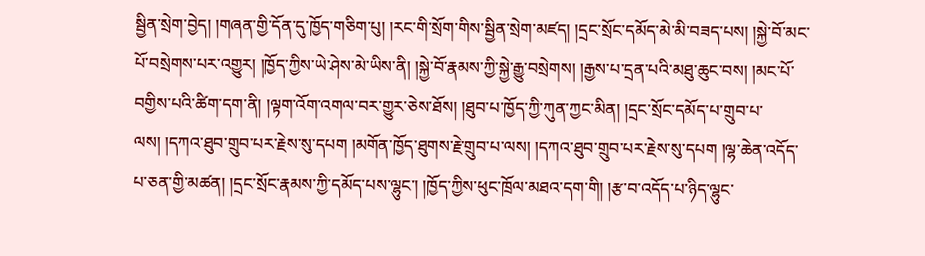སྦྱིན་སྲེག་བྱེད། །གཞན་གྱི་དོན་དུ་ཁྱོད་གཅིག་པུ། །རང་གི་སྲོག་གིས་སྦྱིན་སྲེག་མཛད། །དྲང་སྲོང་དམོད་མེ་མི་བཟད་པས། །སྐྱེ་བོ་མང་པོ་བསྲེགས་པར་འགྱུར། །ཁྱོད་ཀྱིས་ཡེ་ཤེས་མེ་ཡིས་ནི། །སྐྱེ་བོ་རྣམས་ཀྱི་སྐྱེ་རྒྱུ་བསྲེགས། །རྒྱས་པ་དྲན་པའི་མཐུ་ཆུང་བས། །མང་པོ་བགྱིས་པའི་ཚིག་དག་ནི། །ལྟག་འོག་འགལ་བར་གྱུར་ཅེས་ཐོས། །ཐུབ་པ་ཁྱོད་ཀྱི་ཀུན་ཀྱང་མིན། །དྲང་སྲོང་དམོད་པ་གྲུབ་པ་ལས། །དཀའ་ཐུབ་གྲུབ་པར་རྗེས་སུ་དཔག །མགོན་ཁྱོད་ཐུགས་རྗེ་གྲུབ་པ་ལས། །དཀའ་ཐུབ་གྲུབ་པར་རྗེས་སུ་དཔག །ལྷ་ཆེན་འདོད་པ་ཅན་གྱི་མཚན། །དྲང་སྲོང་རྣམས་ཀྱི་དམོད་པས་ལྷུང་། །ཁྱོད་ཀྱིས་ཕུང་ཁྲོལ་མཐའ་དག་གི། །རྩ་བ་འདོད་པ་ཉིད་ལྷུང་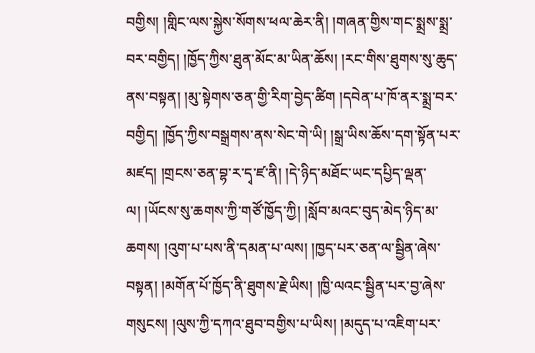བགྱིས། །གླིང་ལས་སྐྱེས་སོགས་ཕལ་ཆེར་ནི། །གཞན་གྱིས་གང་སྨྲས་སྨྲ་བར་བགྱིད། །ཁྱོད་ཀྱིས་ཐུན་མོང་མ་ཡིན་ཆོས། །རང་གིས་ཐུགས་སུ་ཆུད་ནས་བསྟན། །མུ་སྟེགས་ཅན་གྱི་རིག་བྱེད་ཚིག །དབེན་པ་ཁོ་ནར་སྨྲ་བར་བགྱིད། །ཁྱོད་ཀྱིས་བསྒྲགས་ནས་སེང་གེ་ཡི། །སྒྲ་ཡིས་ཆོས་དག་སྟོན་པར་མཛད། །གྲངས་ཅན་བྷ་ར་དྭ་ཛ་ནི། །དེ་ཉིད་མཐོང་ཡང་དཔྱིད་ལྡན་ལ། །ཡོངས་སུ་ཆགས་ཀྱི་གཙོ་ཁྱོད་ཀྱི། །སློབ་མའང་བུད་མེད་ཉིད་མ་ཆགས། །འུག་པ་པས་ནི་དམན་པ་ལས། །ཁྱད་པར་ཅན་ལ་སྦྱིན་ཞེས་བསྟན། །མགོན་པོ་ཁྱོད་ནི་ཐུགས་རྗེ་ཡིས། །ཁྱི་ལའང་སྦྱིན་པར་བྱ་ཞེས་གསུངས། །ལུས་ཀྱི་དཀའ་ཐུབ་བགྱིས་པ་ཡིས། །མདུད་པ་འཇིག་པར་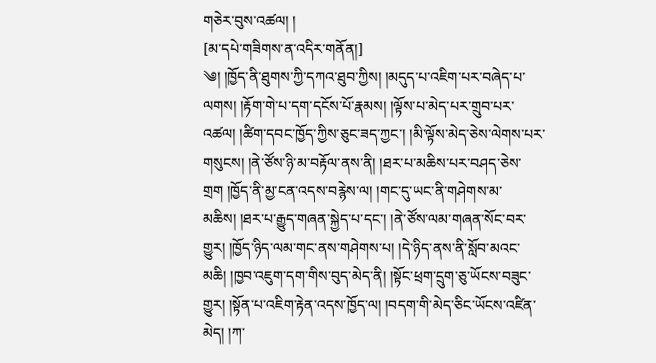གཅེར་བུས་འཚལ། །
[མ་དཔེ་གཟིགས་ན་འདིར་གནོན།]
༄། །ཁྱོད་ནི་ཐུགས་ཀྱི་དཀའ་ཐུབ་ཀྱིས། །མདུད་པ་འཇིག་པར་བཞེད་པ་ལགས། །རྟོག་གེ་པ་དག་དངོས་པོ་རྣམས། །ལྟོས་པ་མེད་པར་གྲུབ་པར་འཚལ། །ཚིག་དབང་ཁྱོད་ཀྱིས་ཅུང་ཟད་ཀྱང་། །མི་ལྟོས་མེད་ཅེས་ལེགས་པར་གསུངས། །ནེ་ཙོས་ཉི་མ་བརྟོལ་ནས་ནི། །ཐར་པ་མཆིས་པར་བཤད་ཅེས་གྲག །ཁྱོད་ནི་མྱ་ངན་འདས་བརྙེས་ལ། །གང་དུ་ཡང་ནི་གཤེགས་མ་མཆིས། །ཐར་པ་རྒྱུད་གཞན་སྐྱེད་པ་དང་། །ནེ་ཙོས་ལམ་གཞན་སོང་བར་གྱུར། །ཁྱོད་ཉིད་ལམ་གང་ནས་གཤེགས་པ། །དེ་ཉིད་ནས་ནི་སློབ་མའང་མཆི། །ཁྱབ་འཇུག་དག་གིས་བུད་མེད་ནི། །སྟོང་ཕྲག་དྲུག་ཅུ་ཡོངས་བཟུང་གྱུར། །སྟོན་པ་འཇིག་རྟེན་འདས་ཁྱོད་ལ། །བདག་གི་མེད་ཅིང་ཡོངས་འཛིན་མེད། །ཀ་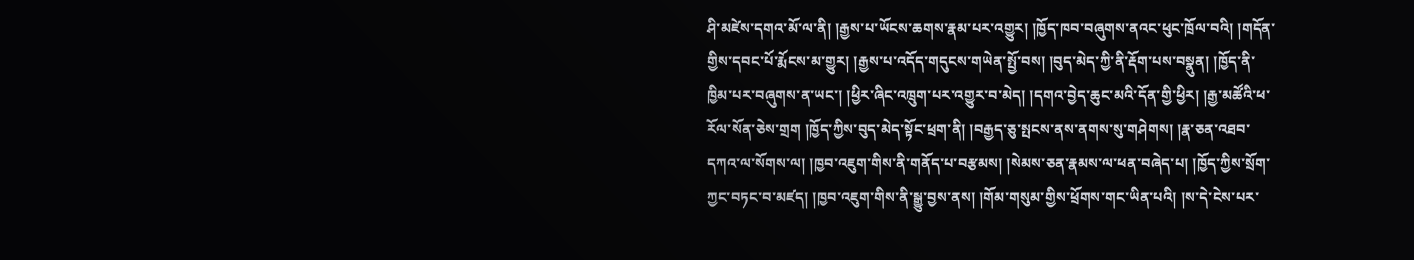ཤི་མཛེས་དགའ་མོ་ལ་ནི། །རྒྱས་པ་ཡོངས་ཆགས་རྣམ་པར་འགྱུར། །ཁྱོད་ཁབ་བཞུགས་ནའང་ཕུང་ཁྲོལ་བའི། །གདོན་གྱིས་དབང་པོ་རྨོངས་མ་གྱུར། །རྒྱས་པ་འདོད་གདུངས་གཡེན་སྤྱོ་བས། །བུད་མེད་ཀྱི་ནི་རྡོག་པས་བསྣུན། །ཁྱོད་ནི་ཁྱིམ་པར་བཞུགས་ན་ཡང་། །ཕྱིར་ཞིང་འཁྲུག་པར་འགྱུར་བ་མེད། །དགའ་བྱེད་ཆུང་མའི་དོན་གྱི་ཕྱིར། །རྒྱ་མཚོའི་ཕ་རོལ་སོན་ཅེས་གྲག །ཁྱོད་ཀྱིས་བུད་མེད་སྟོང་ཕྲག་ནི། །བརྒྱད་ཅུ་སྤངས་ནས་ནགས་སུ་གཤེགས། །རྣ་ཅན་འཐབ་དཀའ་ལ་སོགས་ལ། །ཁྱབ་འཇུག་གིས་ནི་གནོད་པ་བརྩམས། །སེམས་ཅན་རྣམས་ལ་ཕན་བཞེད་པ། །ཁྱོད་ཀྱིས་སྲོག་ཀྱང་བཏང་བ་མཛད། །ཁྱབ་འཇུག་གིས་ནི་སྒྱུ་བྱས་ནས། །གོམ་གསུམ་གྱིས་ཕྲོགས་གང་ཡིན་པའི། །ས་དེ་ངེས་པར་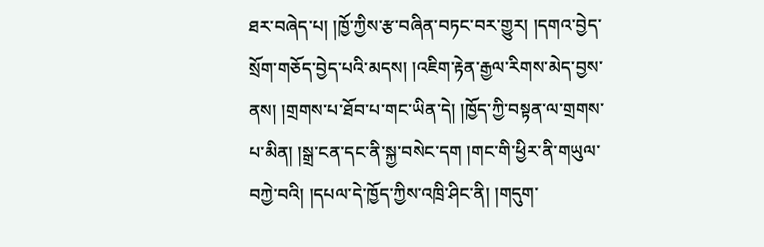ཐར་བཞེད་པ། །ཁྱོ་ཀྱིས་རྩ་བཞིན་བཏང་བར་གྱུར། །དགའ་བྱེད་སྲོག་གཅོད་བྱེད་པའི་མདས། །འཇིག་རྟེན་རྒྱལ་རིགས་མེད་བྱས་ནས། །གྲགས་པ་ཐོབ་པ་གང་ཡིན་དེ། །ཁྱོད་ཀྱི་བསྟན་ལ་གྲགས་པ་མིན། །སྒྲ་ངན་དང་ནི་སྐྱ་བསེང་དག །གང་གི་ཕྱིར་ནི་གཡུལ་བཀྱེ་བའི། །དཔལ་དེ་ཁྱོད་ཀྱིས་འཁྲི་ཤིང་ནི། །གདུག་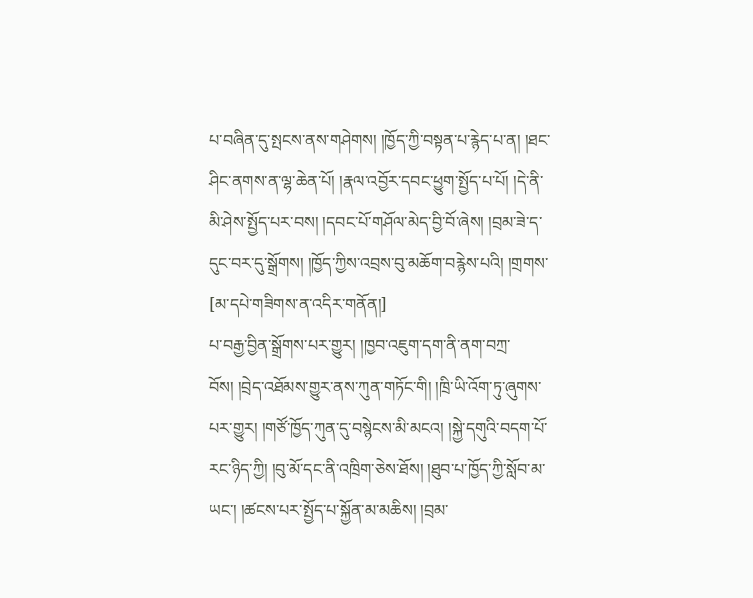པ་བཞིན་དུ་སྤངས་ནས་གཤེགས། །ཁྱོད་ཀྱི་བསྟན་པ་རྙེད་པ་ན། །ཐང་ཤིང་ནགས་ན་ལྷ་ཆེན་པོ། །རྣལ་འབྱོར་དབང་ཕྱུག་སྤྱོད་པ་པོ། །དེ་ནི་མི་ཤེས་སྤྱོད་པར་བས། །དབང་པོ་གཤོལ་མེད་བྱི་བོ་ཞེས། །བྲམ་ཟེ་ད་དུང་བར་དུ་སྒྲོགས། །ཁྱོད་ཀྱིས་འབྲས་བུ་མཆོག་བརྙེས་པའི། །གྲགས་
[མ་དཔེ་གཟིགས་ན་འདིར་གནོན།]
པ་བརྒྱ་བྱིན་སྒྲོགས་པར་གྱུར། །ཁྱབ་འཇུག་དག་ནི་ནག་བཀྲ་བོས། །བྲེད་འཐོམས་གྱུར་ནས་ཀུན་གཏོང་གི། །ཁྲི་ཡི་འོག་ཏུ་ཞུགས་པར་གྱུར། །གཙོ་ཁྱོད་ཀུན་དུ་བསྙེངས་མི་མངའ། །སྐྱེ་དགུའི་བདག་པོ་རང་ཉིད་ཀྱི། །བུ་མོ་དང་ནི་འཁྲིག་ཅེས་ཐོས། །ཐུབ་པ་ཁྱོད་ཀྱི་སློབ་མ་ཡང་། །ཚངས་པར་སྤྱོད་པ་སྐྱོན་མ་མཆིས། །བྲམ་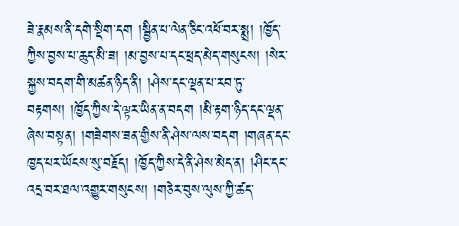ཟེ་རྣམས་ནི་དགེ་སྡིག་དག །སྦྱིན་པ་ལེན་ཅིང་འཕོ་བར་སྨྲ། །ཁྱོད་ཀྱིས་བྱས་པ་ཆུད་མི་ཟ། །མ་བྱས་པ་དང་ཕྲད་མེད་གསུངས། །སེར་སྐྱས་བདག་གི་མཚན་ཉིད་ནི། །ཤེས་དང་ལྡན་པ་རབ་ཏུ་བརྟགས། །ཁྱོད་ཀྱིས་དེ་ལྟར་ཡིན་ན་བདག །མི་རྟག་ཉིད་དང་ལྡན་ཞེས་བསྟན། །གཟེགས་ཟན་གྱིས་ནི་ཤེས་ལས་བདག །གཞན་དང་ཁྱད་པར་ཡོངས་སུ་བརྗོད། །ཁྱོད་ཀྱིས་དེ་ནི་ཤེས་མེད་ན། །ཤིང་དང་འདྲ་བར་ཐལ་འགྱུར་གསུངས། །གཅེར་བུས་ལུས་ཀྱི་ཚད་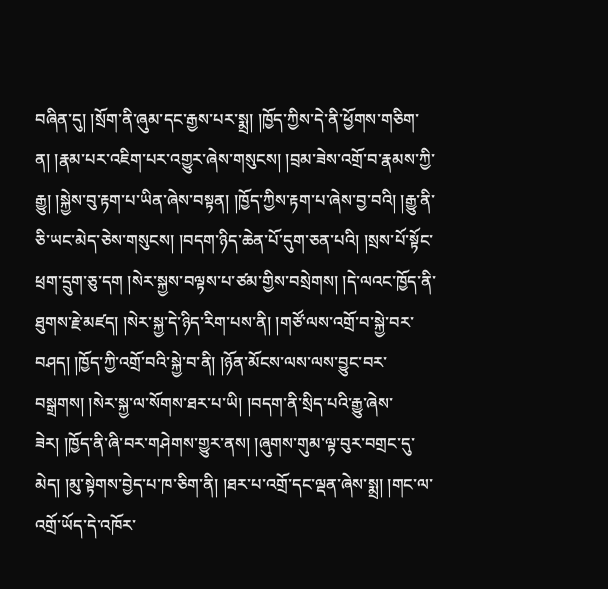བཞིན་དུ། །སྲོག་ནི་ཞུམ་དང་རྒྱས་པར་སྨྲ། །ཁྱོད་ཀྱིས་དེ་ནི་ཕྱོགས་གཅིག་ན། །རྣམ་པར་འཇིག་པར་འགྱུར་ཞེས་གསུངས། །བྲམ་ཟེས་འགྲོ་བ་རྣམས་ཀྱི་རྒྱུ། །སྐྱེས་བུ་རྟག་པ་ཡིན་ཞེས་བསྟན། །ཁྱོད་ཀྱིས་རྟག་པ་ཞེས་བྱ་བའི། །རྒྱུ་ནི་ཅི་ཡང་མེད་ཅེས་གསུངས། །བདག་ཉིད་ཆེན་པོ་དུག་ཅན་པའི། །སྲས་པོ་སྟོང་ཕྲག་དྲུག་ཅུ་དག །སེར་སྐྱས་བལྟས་པ་ཙམ་གྱིས་བསྲེགས། །དེ་ལའང་ཁྱོད་ནི་ཐུགས་རྗེ་མཛད། །སེར་སྐྱ་དེ་ཉིད་རིག་པས་ནི། །གཙོ་ལས་འགྲོ་བ་སྐྱེ་བར་བཤད། །ཁྱོད་ཀྱི་འགྲོ་བའི་སྐྱེ་བ་ནི། །ཉོན་མོངས་ལས་ལས་བྱུང་བར་བསྒྲགས། །སེར་སྐྱ་ལ་སོགས་ཐར་པ་ཡི། །བདག་ནི་སྲིད་པའི་རྒྱུ་ཞེས་ཟེར། །ཁྱོད་ནི་ཞི་བར་གཤེགས་གྱུར་ནས། །ཞུགས་གུམ་ལྟ་བུར་བགྲང་དུ་མེད། །མུ་སྟེགས་བྱེད་པ་ཁ་ཅིག་ནི། །ཐར་པ་འགྲོ་དང་ལྡན་ཞེས་སྨྲ། །གང་ལ་འགྲོ་ཡོད་དེ་འཁོར་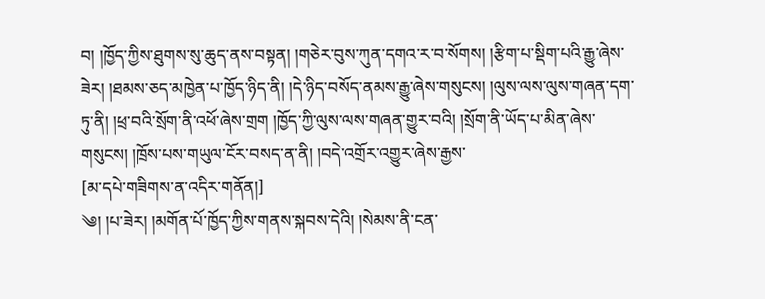བ། །ཁྱོད་ཀྱིས་ཐུགས་སུ་ཆུད་ནས་བསྟན། །གཅེར་བུས་ཀུན་དགའ་ར་བ་སོགས། །རྩིག་པ་སྡིག་པའི་རྒྱུ་ཞེས་ཟེར། །ཐམས་ཅད་མཁྱེན་པ་ཁྱོད་ཉིད་ནི། །དེ་ཉིད་བསོད་ནམས་རྒྱུ་ཞེས་གསུངས། །ལུས་ལས་ལུས་གཞན་དག་ཏུ་ནི། །ཕྲ་བའི་སྲོག་ནི་འཕོ་ཞེས་གྲག །ཁྱོད་ཀྱི་ལུས་ལས་གཞན་གྱུར་བའི། །སྲོག་ནི་ཡོད་པ་མིན་ཞེས་གསུངས། །ཁྲོས་པས་གཡུལ་ངོར་བསད་ན་ནི། །བདེ་འགྲོར་འགྱུར་ཞེས་རྒྱས་
[མ་དཔེ་གཟིགས་ན་འདིར་གནོན།]
༄། །པ་ཟེར། །མགོན་པོ་ཁྱོད་ཀྱིས་གནས་སྐབས་དེའི། །སེམས་ནི་ངན་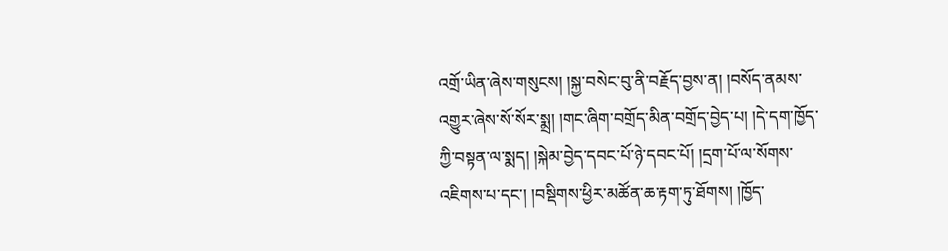འགྲོ་ཡིན་ཞེས་གསུངས། །སྐྱ་བསེང་བུ་ནི་བརྗོད་བྱས་ན། །བསོད་ནམས་འགྱུར་ཞེས་སོ་སོར་སྨྲ། །གང་ཞིག་བགྲོད་མིན་བགྲོད་བྱེད་པ། །དེ་དག་ཁྱོད་ཀྱི་བསྟན་ལ་སྨད། །སྐེམ་བྱེད་དབང་པོ་ཉེ་དབང་པོ། །དྲག་པོ་ལ་སོགས་འཇིགས་པ་དང་། །བསྡིགས་ཕྱིར་མཚོན་ཆ་རྟག་ཏུ་ཐོགས། །ཁྱོད་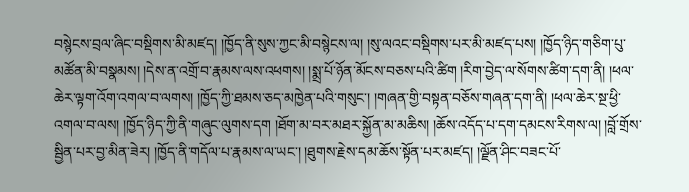བསྙེངས་བྲལ་ཞིང་བསྡིགས་མི་མཛད། །ཁྱོད་ནི་སུས་ཀྱང་མི་བསྙེངས་ལ། །སུ་ལའང་བསྡིགས་པར་མི་མཛད་པས། །ཁྱོད་ཉིད་གཅིག་པུ་མཚོན་མི་བསྣམས། །དེས་ན་འགྲོ་བ་རྣམས་ལས་འཕགས། །སྨྲ་པོ་ཉོན་མོངས་བཅས་པའི་ཚིག །རིག་བྱེད་ལ་སོགས་ཚིག་དག་ནི། །ཕལ་ཆེར་ལྟག་འོག་འགལ་བ་ལགས། །ཁྱོད་ཀྱི་ཐམས་ཅད་མཁྱེན་པའི་གསུང་། །གཞན་གྱི་བསྟན་བཅོས་གཞན་དག་ནི། །ཕལ་ཆེར་སྔ་ཕྱི་འགལ་བ་ལས། །ཁྱོད་ཉིད་ཀྱི་ནི་གཞུང་ལུགས་དག །ཐོག་མ་བར་མཐར་སྐྱོན་མ་མཆིས། །ཆོས་འདོད་པ་དག་དམངས་རིགས་ལ། །བློ་གྲོས་སྦྱིན་པར་བྱ་མིན་ཟེར། །ཁྱོད་ནི་གདོལ་པ་རྣམས་ལ་ཡང་། །ཐུགས་རྗེས་དམ་ཆོས་སྟོན་པར་མཛད། །ལྗོན་ཤིང་བཟང་པོ་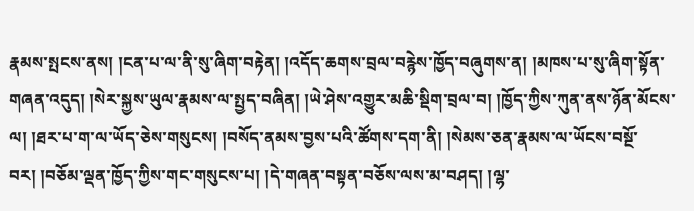རྣམས་སྤངས་ནས། །ངན་པ་ལ་ནི་སུ་ཞིག་བརྟེན། །འདོད་ཆགས་བྲལ་བརྙེས་ཁྱོད་བཞུགས་ན། །མཁས་པ་སུ་ཞིག་སྟོན་གཞན་འདུད། །སེར་སྐྱས་ཡུལ་རྣམས་ལ་སྤྱད་བཞིན། །ཡེ་ཤེས་འགྱུར་མཆི་སྡིག་བྲལ་བ། །ཁྱོད་ཀྱིས་ཀུན་ནས་ཉོན་མོངས་ལ། །ཐར་པ་ག་ལ་ཡོད་ཅེས་གསུངས། །བསོད་ནམས་བྱས་པའི་ཚོགས་དག་ནི། །སེམས་ཅན་རྣམས་ལ་ཡོངས་བསྔོ་བར། །བཅོམ་ལྡན་ཁྱོད་ཀྱིས་གང་གསུངས་པ། །དེ་གཞན་བསྟན་བཅོས་ལས་མ་བཤད། །ལྷ་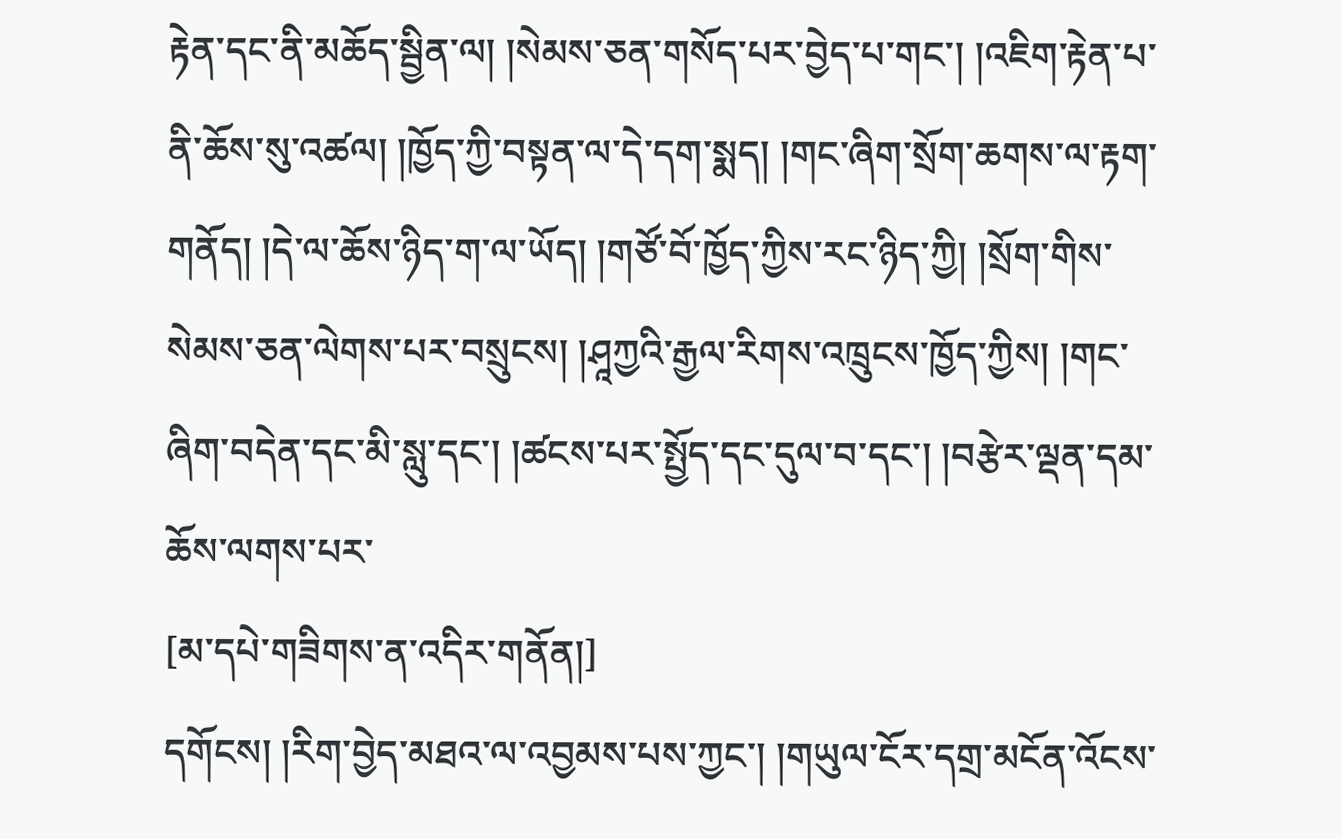རྟེན་དང་ནི་མཆོད་སྦྱིན་ལ། །སེམས་ཅན་གསོད་པར་བྱེད་པ་གང་། །འཇིག་རྟེན་པ་ནི་ཆོས་སུ་འཚལ། །ཁྱོད་ཀྱི་བསྟན་ལ་དེ་དག་སྨད། །གང་ཞིག་སྲོག་ཆགས་ལ་རྟག་གནོད། །དེ་ལ་ཆོས་ཉིད་ག་ལ་ཡོད། །གཙོ་བོ་ཁྱོད་ཀྱིས་རང་ཉིད་ཀྱི། །སྲོག་གིས་སེམས་ཅན་ལེགས་པར་བསྲུངས། །ཤཱཀྱའི་རྒྱལ་རིགས་འཁྲུངས་ཁྱོད་ཀྱིས། །གང་ཞིག་བདེན་དང་མི་སླུ་དང་། །ཚངས་པར་སྤྱོད་དང་དུལ་བ་དང་། །བརྩེར་ལྡན་དམ་ཆོས་ལགས་པར་
[མ་དཔེ་གཟིགས་ན་འདིར་གནོན།]
དགོངས། །རིག་བྱེད་མཐའ་ལ་འབྱམས་པས་ཀྱང་། །གཡུལ་ངོར་དགྲ་མངོན་འོངས་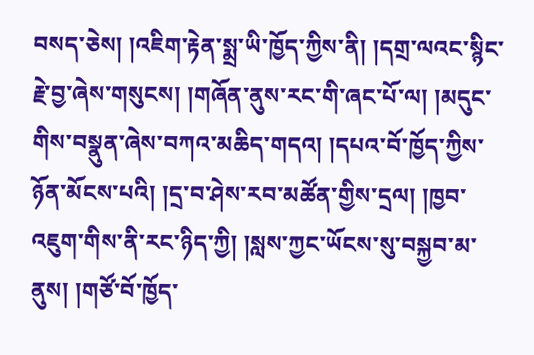བསད་ཅེས། །འཇིག་རྟེན་སྨྲ་ཡི་ཁྱོད་ཀྱིས་ནི། །དགྲ་ལའང་སྙིང་རྗེ་བྱ་ཞེས་གསུངས། །གཞོན་ནུས་རང་གི་ཞང་པོ་ལ། །མདུང་གིས་བསྣུན་ཞེས་བཀའ་མཆིད་གདའ། །དཔའ་བོ་ཁྱོད་ཀྱིས་ཉོན་མོངས་པའི། །དྲ་བ་ཤེས་རབ་མཚོན་གྱིས་དྲལ། །ཁྱབ་འཇུག་གིས་ནི་རང་ཉིད་ཀྱི། །སླས་ཀྱང་ཡོངས་སུ་བསྐྱབ་མ་ནུས། །གཙོ་བོ་ཁྱོད་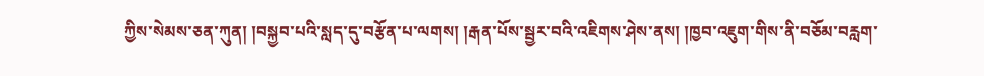ཀྱིས་སེམས་ཅན་ཀུན། །བསྐྱབ་པའི་སླད་དུ་བརྩོན་པ་ལགས། །རྒན་པོས་སྦྱར་བའི་འཇིགས་ཤེས་ནས། །ཁྱབ་འཇུག་གིས་ནི་བཅོམ་བརླག་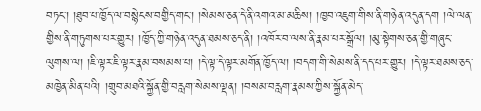བཏང་། །ཐུབ་པ་ཁྱོད་ལ་བསྙེངས་བགྱིད་གང་། །སེམས་ཅན་དེ་ནི་འགའ་མ་མཆིས། །ཁྱབ་འཇུག་གིས་ནི་གཉེན་འདུན་དག །ལེ་ལན་གྱིས་ནི་གཏུགས་པར་གྱུར། །ཁྱོད་ཀྱི་གཉེན་འདུན་ཐམས་ཅད་ནི། །འཁོར་བ་ལས་ནི་རྣམ་པར་སྒྲོལ། །མུ་སྟེགས་ཅན་གྱི་གཞུང་ལུགས་ལ། །ཇི་ལྟར་ཇི་ལྟར་རྣམ་བསམས་པ། །དེ་ལྟ་དེ་ལྟར་མགོན་ཁྱོད་ལ། །བདག་གི་སེམས་ནི་དད་པར་གྱུར། །དེ་ལྟར་ཐམས་ཅད་མཁྱེན་མིན་པའི། །གྲུབ་མཐའི་སྐྱོན་གྱི་བརླག་སེམས་ལྡན། །བསམ་བརླག་རྣམས་ཀྱིས་སྐྱོན་མེད་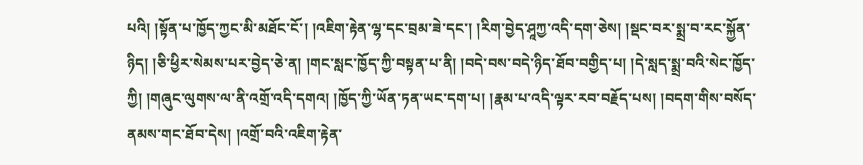པའི། །སྟོན་པ་ཁྱོད་ཀྱང་མི་མཐོང་ངོ་། །འཇིག་རྟེན་ལྷ་དང་བྲམ་ཟེ་དང་། །རིག་བྱེད་ཤཱཀྱ་འདི་དག་ཅེས། །སྡང་བར་སྨྲ་བ་རང་སྐྱོན་ཉིད། །ཅི་ཕྱིར་སེམས་པར་བྱེད་ཅེ་ན། །གང་སླང་ཁྱོད་ཀྱི་བསྟན་པ་ནི། །བདེ་བས་བདེ་ཉིད་ཐོབ་བགྱིད་པ། །དེ་སླད་སྨྲ་བའི་སེང་ཁྱོད་ཀྱི། །གཞུང་ལུགས་ལ་ནི་འགྲོ་འདི་དགའ། །ཁྱོད་ཀྱི་ཡོན་ཏན་ཡང་དག་པ། །རྣམ་པ་འདི་ལྟར་རབ་བརྗོད་པས། །བདག་གིས་བསོད་ནམས་གང་ཐོབ་དེས། །འགྲོ་བའི་འཇིག་རྟེན་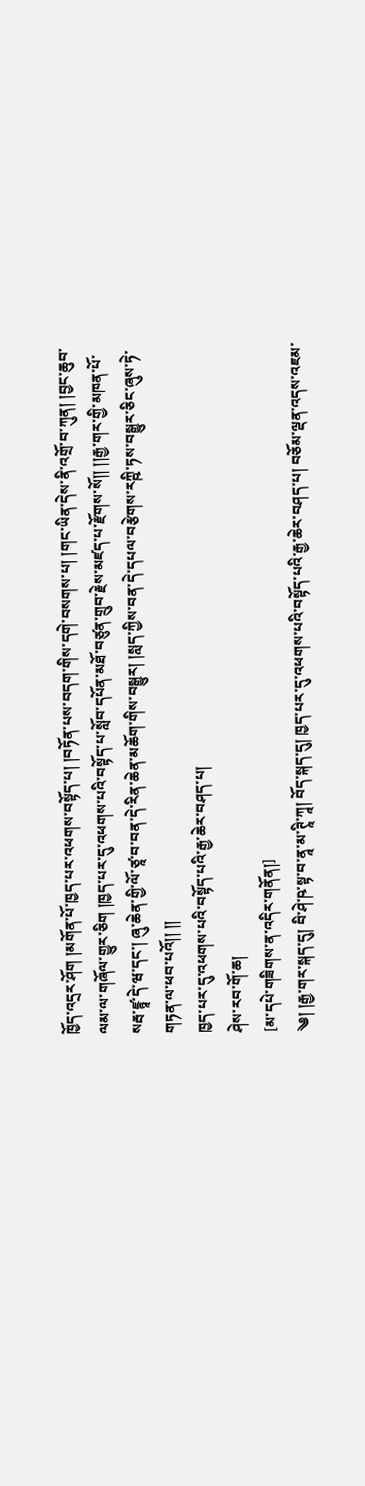ཁྱོད་འདྲར་ཤོག །མགོན་པོ་ཁྱད་པར་འཕགས་བསྟོད་པ། །བཏོན་པས་བདག་གིས་དགེ་བསགས་པ། །གང་ཡིན་དེས་ནི་འགྲོ་བ་ཀུན། །བྱང་ཆུབ་ལམ་ལ་གཞོལ་གྱུར་ཅིག །ཁྱད་པར་དུ་འཕགས་པའི་བསྟོད་པ་སློབ་དཔོན་མཐོ་བཙུན་གྲུབ་རྗེས་མཛད་པ་རྫོགས་སོ།། །།རྒྱ་གར་གྱི་མཁན་པོ་སརྦ་ཛྙཱ་དེ་ཝ་དང་། ཞུ་ཆེན་གྱི་ལོ་ཙཱ་བ་བན་དེ་རིན་ཆེན་མཆོག་གིས་བསྒྱུར། །སླད་ཀྱིས་བན་དེ་དཔལ་བརྩེགས་རཀྵི་ཏས་བསྒྱུར་ཅིང་ཞུས་ཏེ་གཏན་ལ་ཕབ་པའོ།། །།
ཁྱད་པར་དུ་འཕགས་པའི་བསྟོད་པའི་རྒྱ་ཆེར་བཤད་པ།
ཤེས་རབ་གོ་ཆ།
[མ་དཔེ་གཟིགས་ན་འདིར་གནོན།]
༄། །རྒྱ་གར་སྐད་དུ། བི་ཤེ་ཥ་སྟ་བ་ནཱ་མ་ཊཱི་ཀཱ། བོད་སྐད་དུ། ཁྱད་པར་དུ་འཕགས་པའི་བསྟོད་པའི་རྒྱ་ཆེར་བཤད་པ། བཅོམ་ལྡན་འདས་འཇམ་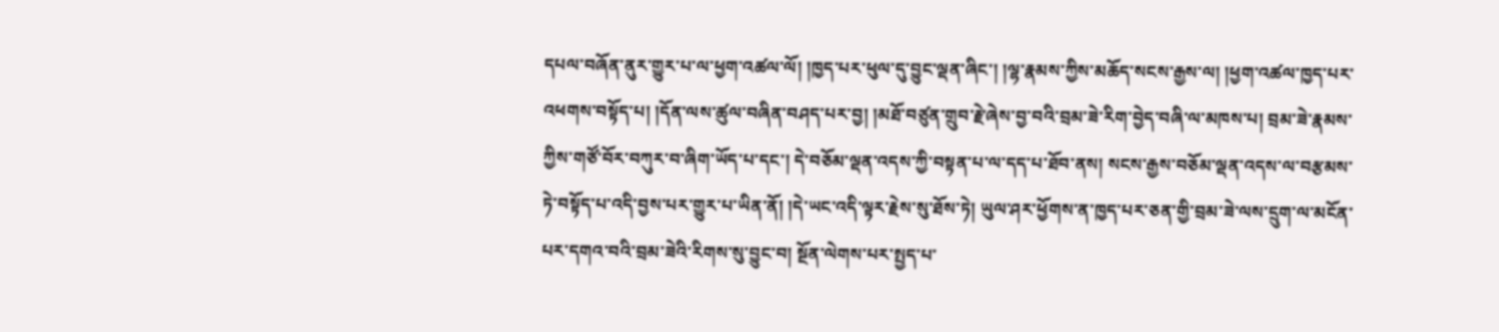དཔལ་བཞོན་ནུར་གྱུར་པ་ལ་ཕྱག་འཚལ་ལོ། །ཁྱད་པར་ཕུལ་དུ་བྱུང་ལྡན་ཞིང་། །ལྷ་རྣམས་ཀྱིས་མཆོད་སངས་རྒྱས་ལ། །ཕྱག་འཚལ་ཁྱད་པར་འཕགས་བསྟོད་པ། །དོན་ལས་ཚུལ་བཞིན་བཤད་པར་བྱ། །མཐོ་བཙུན་གྲུབ་རྗེ་ཞེས་བྱ་བའི་བྲམ་ཟེ་རིག་བྱེད་བཞི་ལ་མཁས་པ། བྲམ་ཟེ་རྣམས་ཀྱིས་གཙོ་བོར་བཀུར་བ་ཞིག་ཡོད་པ་དང་། དེ་བཅོམ་ལྡན་འདས་ཀྱི་བསྟན་པ་ལ་དད་པ་ཐོབ་ནས། སངས་རྒྱས་བཅོམ་ལྡན་འདས་ལ་བརྩམས་ཏེ་བསྟོད་པ་འདི་བྱས་པར་གྱུར་པ་ཡིན་ནོ། །དེ་ཡང་འདི་ལྟར་རྗེས་སུ་ཐོས་ཏེ། ཡུལ་ཤར་ཕྱོགས་ན་ཁྱད་པར་ཅན་གྱི་བྲམ་ཟེ་ལས་དྲུག་ལ་མངོན་པར་དགའ་བའི་བྲམ་ཟེའི་རིགས་སུ་བྱུང་བ། སྔོན་ལེགས་པར་སྤྱད་པ་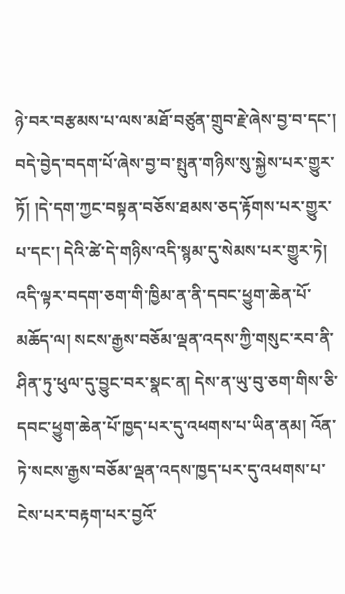ཉེ་བར་བརྩམས་པ་ལས་མཐོ་བཙུན་གྲུབ་རྗེ་ཞེས་བྱ་བ་དང་། བདེ་བྱེད་བདག་པོ་ཞེས་བྱ་བ་སྤུན་གཉིས་སུ་སྐྱེས་པར་གྱུར་ཏོ། །དེ་དག་ཀྱང་བསྟན་བཅོས་ཐམས་ཅད་རྟོགས་པར་གྱུར་པ་དང་། དེའི་ཚེ་དེ་གཉིས་འདི་སྙམ་དུ་སེམས་པར་གྱུར་ཏེ། འདི་ལྟར་བདག་ཅག་གི་ཁྱིམ་ན་ནི་དབང་ཕྱུག་ཆེན་པོ་མཆོད་ལ། སངས་རྒྱས་བཅོམ་ལྡན་འདས་ཀྱི་གསུང་རབ་ནི་ཤིན་ཏུ་ཕུལ་དུ་བྱུང་བར་སྣང་ན། དེས་ན་ཡུ་བུ་ཅག་གིས་ཅི་དབང་ཕྱུག་ཆེན་པོ་ཁྱད་པར་དུ་འཕགས་པ་ཡིན་ནམ། འོན་ཏེ་སངས་རྒྱས་བཅོམ་ལྡན་འདས་ཁྱད་པར་དུ་འཕགས་པ་ངེས་པར་བརྟག་པར་བྱའོ་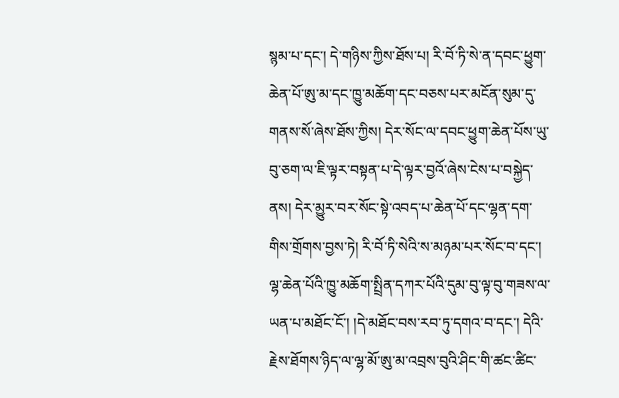སྙམ་པ་དང་། དེ་གཉིས་ཀྱིས་ཐོས་པ། རི་བོ་ཏི་སེ་ན་དབང་ཕྱུག་ཆེན་པོ་ཨུ་མ་དང་ཁྱུ་མཆོག་དང་བཅས་པར་མངོན་སུམ་དུ་གནས་སོ་ཞེས་ཐོས་ཀྱིས། དེར་སོང་ལ་དབང་ཕྱུག་ཆེན་པོས་ཡུ་བུ་ཅག་ལ་ཇི་ལྟར་བསྟན་པ་དེ་ལྟར་བྱའོ་ཞེས་ངེས་པ་བསྐྱེད་ནས། དེར་མྱུར་བར་སོང་སྟེ་འབད་པ་ཆེན་པོ་དང་ལྷན་དག་གིས་གྲོགས་བྱས་ཏེ། རི་བོ་ཏི་སེའི་ས་མཉམ་པར་སོང་བ་དང་། ལྷ་ཆེན་པོའི་ཁྱུ་མཆོག་སྤྲིན་དཀར་པོའི་དུམ་བུ་ལྟ་བུ་གཟས་ལ་ཡན་པ་མཐོང་ངོ་། །དེ་མཐོང་བས་རབ་ཏུ་དགའ་བ་དང་། དེའི་རྗེས་ཐོགས་ཉིད་ལ་ལྷ་མོ་ཨུ་མ་འབྲས་བུའི་ཤིང་གི་ཚང་ཚིང་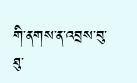གི་ནགས་ན་འབྲས་བུ་ཐུ་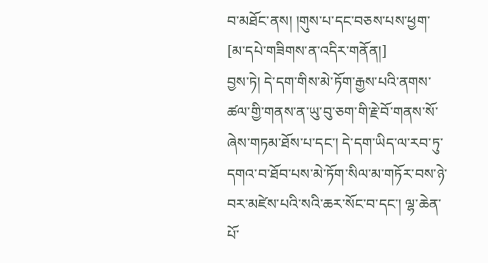བ་མཐོང་ནས། །གུས་པ་དང་བཅས་པས་ཕྱག་
[མ་དཔེ་གཟིགས་ན་འདིར་གནོན།]
བྱས་ཏེ། དེ་དག་གིས་མེ་ཏོག་རྒྱས་པའི་ནགས་ཚལ་གྱི་གནས་ན་ཡུ་བུ་ཅག་གི་རྗེ་བོ་གནས་སོ་ཞེས་གཏམ་ཐོས་པ་དང་། དེ་དག་ཡིད་ལ་རབ་ཏུ་དགའ་བ་ཐོབ་པས་མེ་ཏོག་སིལ་མ་གཏོར་བས་ཉེ་བར་མཛེས་པའི་སའི་ཆར་སོང་བ་དང་། ལྷ་ཆེན་པོ་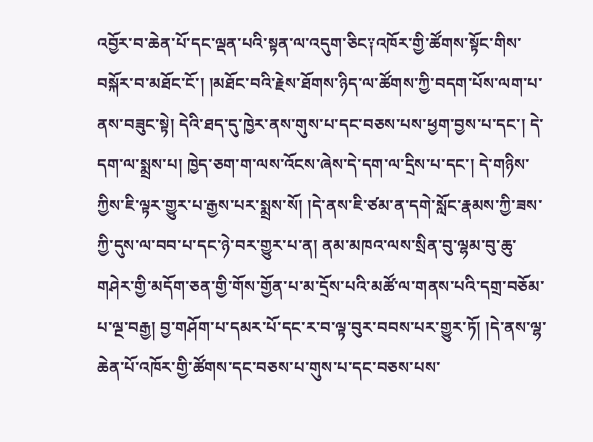འབྱོར་བ་ཆེན་པོ་དང་ལྡན་པའི་སྟན་ལ་འདུག་ཅིང༑འཁོར་གྱི་ཚོགས་སྟོང་གིས་བསྐོར་བ་མཐོང་ངོ་། །མཐོང་བའི་རྗེས་ཐོགས་ཉིད་ལ་ཚོགས་ཀྱི་བདག་པོས་ལག་པ་ནས་བཟུང་སྟེ། དེའི་ཐད་དུ་ཁྱེར་ནས་གུས་པ་དང་བཅས་པས་ཕྱག་བྱས་པ་དང་། དེ་དག་ལ་སྨྲས་པ། ཁྱེད་ཅག་ག་ལས་འོངས་ཞེས་དེ་དག་ལ་དྲིས་པ་དང་། དེ་གཉིས་ཀྱིས་ཇི་ལྟར་གྱུར་པ་རྒྱས་པར་སྨྲས་སོ། །དེ་ནས་ཇི་ཙམ་ན་དགེ་སློང་རྣམས་ཀྱི་ཟས་ཀྱི་དུས་ལ་བབ་པ་དང་ཉེ་བར་གྱུར་པ་ན། ནམ་མཁའ་ལས་སྲིན་བུ་ལྷམ་བུ་ཆུ་གཤེར་གྱི་མདོག་ཅན་གྱི་གོས་གྱོན་པ་མ་དྲོས་པའི་མཚོ་ལ་གནས་པའི་དགྲ་བཅོམ་པ་ལྔ་བརྒྱ། བྱ་གཤོག་པ་དམར་པོ་དང་ར་བ་ལྟ་བུར་བབས་པར་གྱུར་ཏོ། །དེ་ནས་ལྷ་ཆེན་པོ་འཁོར་གྱི་ཚོགས་དང་བཅས་པ་གུས་པ་དང་བཅས་པས་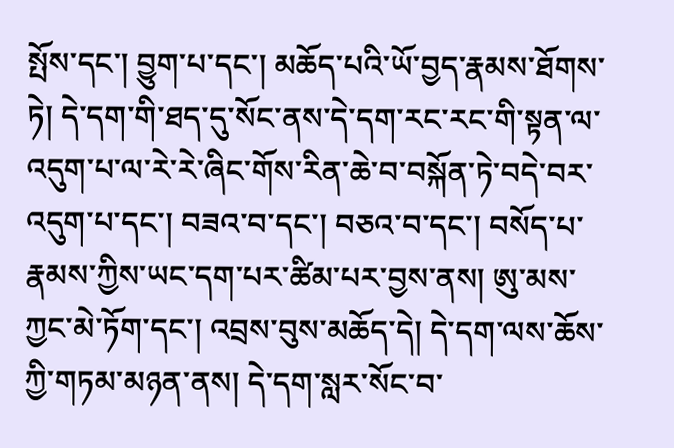སྤོས་དང་། བྱུག་པ་དང་། མཆོད་པའི་ཡོ་བྱད་རྣམས་ཐོགས་ཏེ། དེ་དག་གི་ཐད་དུ་སོང་ནས་དེ་དག་རང་རང་གི་སྟན་ལ་འདུག་པ་ལ་རེ་རེ་ཞིང་གོས་རིན་ཆེ་བ་བསྐོན་ཏེ་བདེ་བར་འདུག་པ་དང་། བཟའ་བ་དང་། བཅའ་བ་དང་། བསོད་པ་རྣམས་ཀྱིས་ཡང་དག་པར་ཚིམ་པར་བྱས་ནས། ཨུ་མས་ཀྱང་མེ་ཏོག་དང་། འབྲས་བུས་མཆོད་དེ། དེ་དག་ལས་ཆོས་ཀྱི་གཏམ་མཉན་ནས། དེ་དག་སླར་སོང་བ་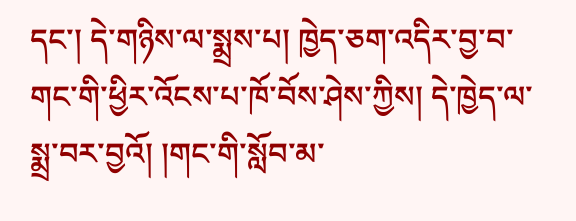དང་། དེ་གཉིས་ལ་སྨྲས་པ། ཁྱེད་ཅག་འདིར་བྱ་བ་གང་གི་ཕྱིར་འོངས་པ་ཁོ་བོས་ཤེས་ཀྱིས། དེ་ཁྱེད་ལ་སྨྲ་བར་བྱའོ། །གང་གི་སློབ་མ་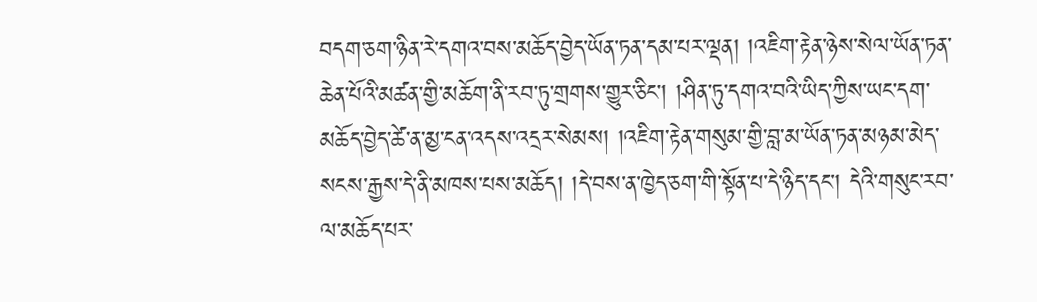བདག་ཅག་ཉིན་རེ་དགའ་བས་མཆོད་བྱེད་ཡོན་ཏན་དམ་པར་ལྡན། །འཇིག་རྟེན་ཉེས་སེལ་ཡོན་ཏན་ཆེན་པོའི་མཚན་གྱི་མཆོག་ནི་རབ་ཏུ་གྲགས་གྱུར་ཅིང་། །ཤིན་ཏུ་དགའ་བའི་ཡིད་ཀྱིས་ཡང་དག་མཆོད་བྱེད་ཚེ་ན་མྱ་ངན་འདས་འདྲར་སེམས། །འཇིག་རྟེན་གསུམ་གྱི་བླ་མ་ཡོན་ཏན་མཉམ་མེད་སངས་རྒྱས་དེ་ནི་མཁས་པས་མཆོད། །དེ་བས་ན་ཁྱེད་ཅག་གི་སྟོན་པ་དེ་ཉིད་དང་། དེའི་གསུང་རབ་ལ་མཆོད་པར་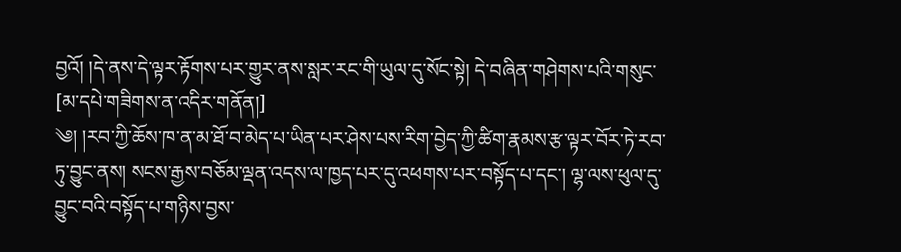བྱའོ། །དེ་ནས་དེ་ལྟར་རྟོགས་པར་གྱུར་ནས་སླར་རང་གི་ཡུལ་དུ་སོང་སྟེ། དེ་བཞིན་གཤེགས་པའི་གསུང་
[མ་དཔེ་གཟིགས་ན་འདིར་གནོན།]
༄། །རབ་ཀྱི་ཆོས་ཁ་ན་མ་ཐོ་བ་མེད་པ་ཡིན་པར་ཤེས་པས་རིག་བྱེད་ཀྱི་ཚིག་རྣམས་རྩ་ལྟར་བོར་ཏེ་རབ་ཏུ་བྱུང་ནས། སངས་རྒྱས་བཅོམ་ལྡན་འདས་ལ་ཁྱད་པར་དུ་འཕགས་པར་བསྟོད་པ་དང་། ལྷ་ལས་ཕུལ་དུ་བྱུང་བའི་བསྟོད་པ་གཉིས་བྱས་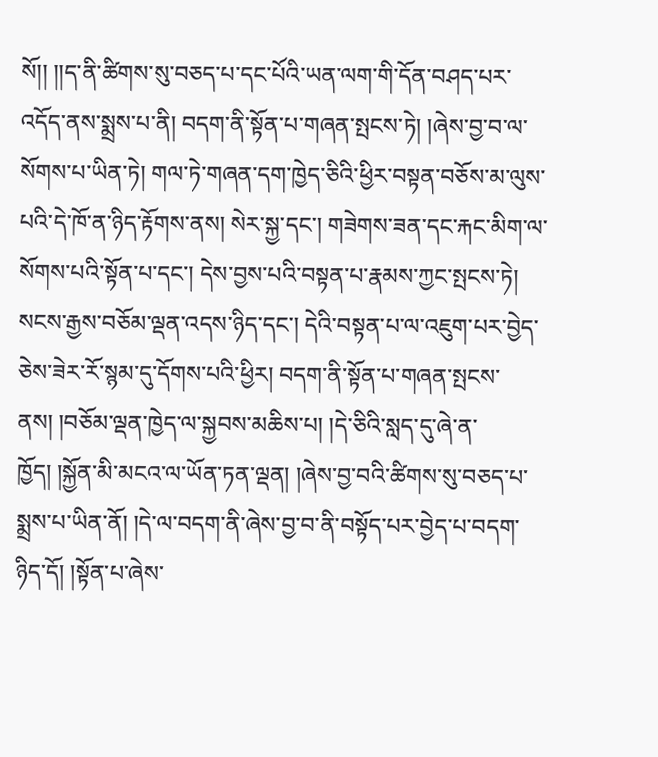སོ།། །།ད་ནི་ཚིགས་སུ་བཅད་པ་དང་པོའི་ཡན་ལག་གི་དོན་བཤད་པར་འདོད་ནས་སྨྲས་པ་ནི། བདག་ནི་སྟོན་པ་གཞན་སྤངས་ཏེ། །ཞེས་བྱ་བ་ལ་སོགས་པ་ཡིན་ཏེ། གལ་ཏེ་གཞན་དག་ཁྱེད་ཅིའི་ཕྱིར་བསྟན་བཅོས་མ་ལུས་པའི་དེ་ཁོ་ན་ཉིད་རྟོགས་ནས། སེར་སྐྱ་དང་། གཟེགས་ཟན་དང་རྐང་མིག་ལ་སོགས་པའི་སྟོན་པ་དང་། དེས་བྱས་པའི་བསྟན་པ་རྣམས་ཀྱང་སྤངས་ཏེ། སངས་རྒྱས་བཅོམ་ལྡན་འདས་ཉིད་དང་། དེའི་བསྟན་པ་ལ་འཇུག་པར་བྱེད་ཅེས་ཟེར་རོ་སྙམ་དུ་དོགས་པའི་ཕྱིར། བདག་ནི་སྟོན་པ་གཞན་སྤངས་ནས། །བཅོམ་ལྡན་ཁྱེད་ལ་སྐྱབས་མཆིས་པ། །དེ་ཅིའི་སླད་དུ་ཞེ་ན་ཁྱོད། །སྐྱོན་མི་མངའ་ལ་ཡོན་ཏན་ལྡན། །ཞེས་བྱ་བའི་ཚིགས་སུ་བཅད་པ་སྨྲས་པ་ཡིན་ནོ། །དེ་ལ་བདག་ནི་ཞེས་བྱ་བ་ནི་བསྟོད་པར་བྱེད་པ་བདག་ཉིད་དོ། །སྟོན་པ་ཞེས་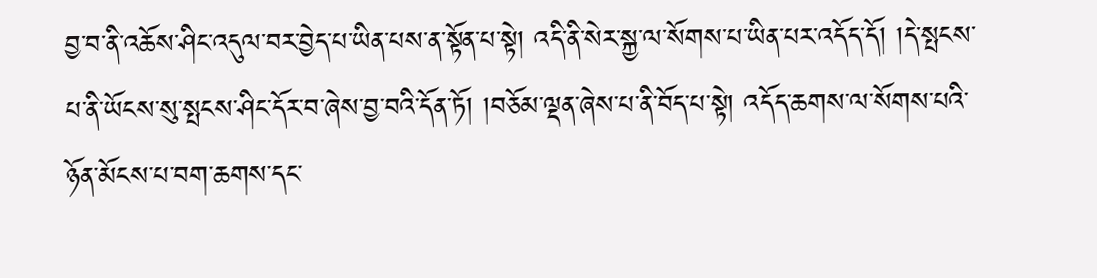བྱ་བ་ནི་འཆོས་ཤིང་འདུལ་བར་བྱེད་པ་ཡིན་པས་ན་སྟོན་པ་སྟེ། འདི་ནི་སེར་སྐྱ་ལ་སོགས་པ་ཡིན་པར་འདོད་དོ། །དེ་སྤངས་པ་ནི་ཡོངས་སུ་སྤངས་ཤིང་དོར་བ་ཞེས་བྱ་བའི་དོན་ཏོ། །བཅོམ་ལྡན་ཞེས་པ་ནི་བོད་པ་སྟེ། འདོད་ཆགས་ལ་སོགས་པའི་ཉོན་མོངས་པ་བག་ཆགས་དང་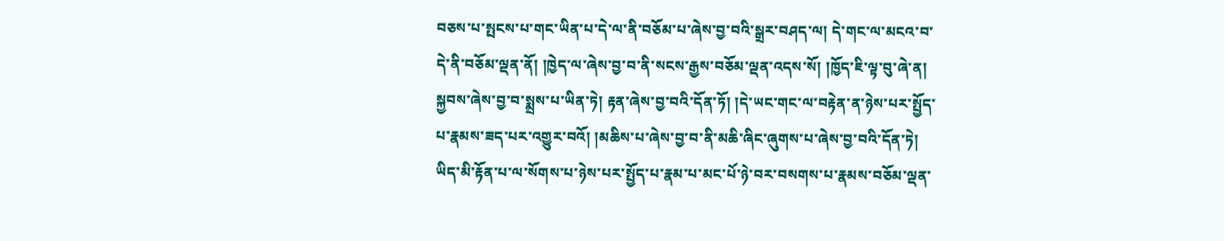བཅས་པ་སྤངས་པ་གང་ཡིན་པ་དེ་ལ་ནི་བཅོམ་པ་ཞེས་བྱ་བའི་སྒྲར་བཤད་ལ། དེ་གང་ལ་མངའ་བ་དེ་ནི་བཅོམ་ལྡན་ནོ། །ཁྱེད་ལ་ཞེས་བྱ་བ་ནི་སངས་རྒྱས་བཅོམ་ལྡན་འདས་སོ། །ཁྱོད་ཇི་ལྟ་བུ་ཞེ་ན། སྐྱབས་ཞེས་བྱ་བ་སྨྲས་པ་ཡིན་ཏེ། རྟན་ཞེས་བྱ་བའི་དོན་ཏོ། །དེ་ཡང་གང་ལ་བརྟེན་ན་ཉེས་པར་སྤྱོད་པ་རྣམས་ཟད་པར་འགྱུར་བའོ། །མཆིས་པ་ཞེས་བྱ་བ་ནི་མཆི་ཞིང་ཞུགས་པ་ཞེས་བྱ་བའི་དོན་ཏེ། ཡིད་མི་རྟོན་པ་ལ་སོགས་པ་ཉེས་པར་སྤྱོད་པ་རྣམ་པ་མང་པོ་ཉེ་བར་བསགས་པ་རྣམས་བཅོམ་ལྡན་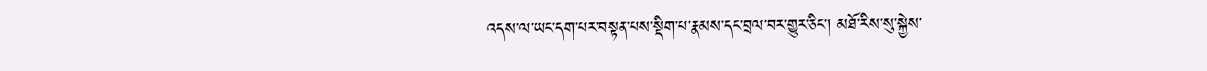འདས་ལ་ཡང་དག་པར་བསྟན་པས་སྡིག་པ་རྣམས་དང་བྲལ་བར་གྱུར་ཅིང་། མཐོ་རིས་སུ་སྐྱེས་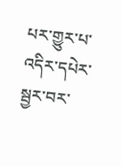པར་གྱུར་པ་འདིར་དཔེར་སྦྱར་བར་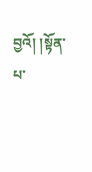བྱའོ། །སྟོན་པ་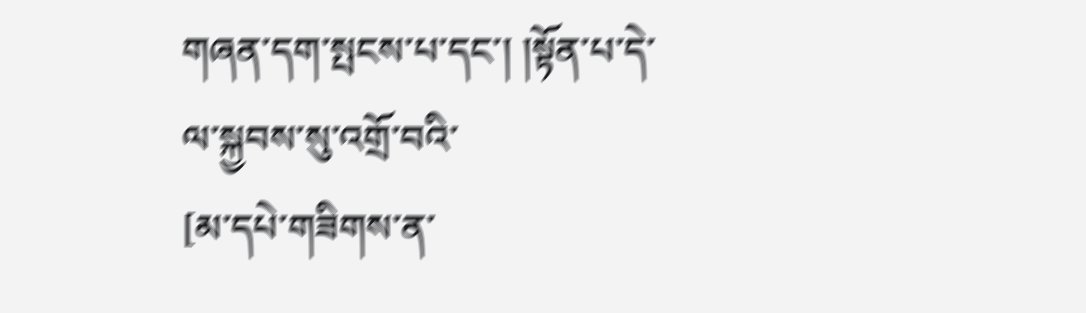གཞན་དག་སྤངས་པ་དང་། །སྟོན་པ་དེ་ལ་སྐྱབས་སུ་འགྲོ་བའི་
[མ་དཔེ་གཟིགས་ན་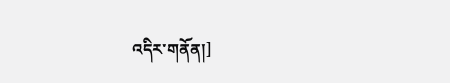འདིར་གནོན།]